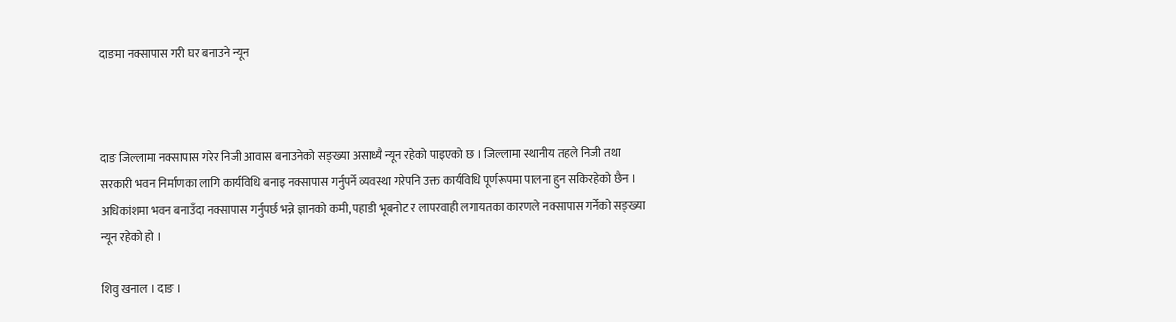दाङमा नक्सापास गरी घर बनाउने न्यून



दाङ जिल्लामा नक्सापास गरेर निजी आवास बनाउनेको सङ्ख्या असाध्यै न्यून रहेको पाइएको छ । जिल्लामा स्थानीय तहले निजी तथा सरकारी भवन निर्माणका लागि कार्यविधि बनाइ नक्सापास गर्नुपर्ने व्यवस्था गरेपनि उक्त कार्यविधि पूर्णरूपमा पालना हुन सकिरहेको छैन । अधिकांशमा भवन बनाउँदा नक्सापास गर्नुपर्छ भन्ने ज्ञानको कमी, पहाडी भूबनोट र लापरवाही लगायतका कारणले नक्सापास गर्नेको सङ्ख्या न्यून रहेको हो ।

शिवु खनाल । दाङ ।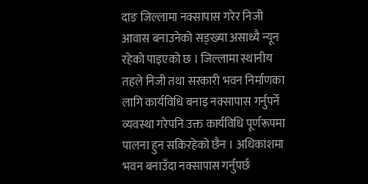दाङ जिल्लामा नक्सापास गरेर निजी आवास बनाउनेको सङ्ख्या असाध्यै न्यून रहेको पाइएको छ । जिल्लामा स्थानीय तहले निजी तथा सरकारी भवन निर्माणका लागि कार्यविधि बनाइ नक्सापास गर्नुपर्ने व्यवस्था गरेपनि उक्त कार्यविधि पूर्णरूपमा पालना हुन सकिरहेको छैन । अधिकांशमा भवन बनाउँदा नक्सापास गर्नुपर्छ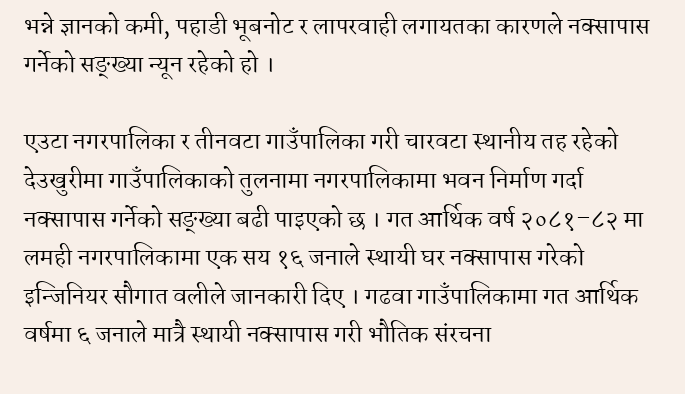भन्ने ज्ञानको कमी, पहाडी भूबनोट र लापरवाही लगायतका कारणले नक्सापास गर्नेको सङ्ख्या न्यून रहेको हो ।

एउटा नगरपालिका र तीनवटा गाउँपालिका गरी चारवटा स्थानीय तह रहेको देउखुरीमा गाउँपालिकाको तुलनामा नगरपालिकामा भवन निर्माण गर्दा नक्सापास गर्नेको सङ्ख्या बढी पाइएको छ । गत आर्थिक वर्ष २०८१–८२ मा लमही नगरपालिकामा एक सय १६ जनाले स्थायी घर नक्सापास गरेको इन्जिनियर सौगात वलीले जानकारी दिए । गढवा गाउँपालिकामा गत आर्थिक वर्षमा ६ जनाले मात्रै स्थायी नक्सापास गरी भौतिक संरचना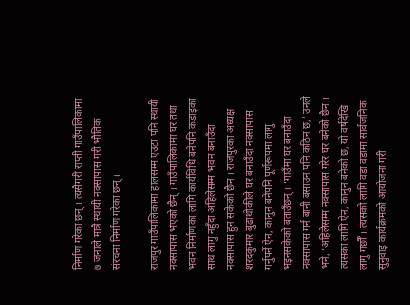निर्माण गरेका छन् । त्यसैगरी राप्ती गाउँपालिकामा ७ जनाले मात्रै स्थायी नक्सापास गरी भौतिक संरचना निर्माण गरेका छन् ।

राजपुर गाउँपालिकामा हालसम्म एउटा पनि स्थायी नक्सापास भएको छैन् । गाउँपालिकामा घर तथा भवन निर्माणका लागि कार्यविधि बनेपनि कडाइका साथ लागु नहुँदा अहिलेसम्म भवन बनाउँदा नक्सापास हुन सकेको छैन । राजपुरका अध्यक्ष शरदकुमार बुढाथोकीले घर बनाउँदा नक्सापास गर्नुपर्ने ऐन, कानुन बनेपनि पूर्णरूपमा लागु भइनसकेको बताउँछन् । ‘गाउँमा घर बनाउँदा नक्सापास गर्न बानी बसाउन पनि कठिन छ,’ उनले भने, ‘अहिलेसम्म नक्सापास गरेर घर बनेको छैन । त्यसका लागि ऐन, कानुन बनेको छ, यो वर्षदेखि लागु गर्छौँ । त्यसको लागि वडा वडामा सार्वजनिक सुनुवाइ कार्यक्रमको आयोजना गरी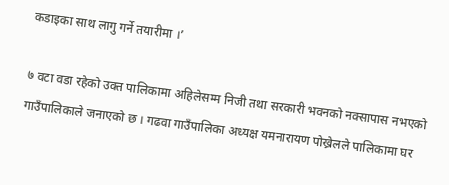कडाइका साथ लागु गर्ने तयारीमा ।’

७ वटा वडा रहेको उक्त पालिकामा अहिलेसम्म निजी तथा सरकारी भवनको नक्सापास नभएको गाउँपालिकाले जनाएको छ । गढवा गाउँपालिका अध्यक्ष यमनारायण पोख्रेलले पालिकामा घर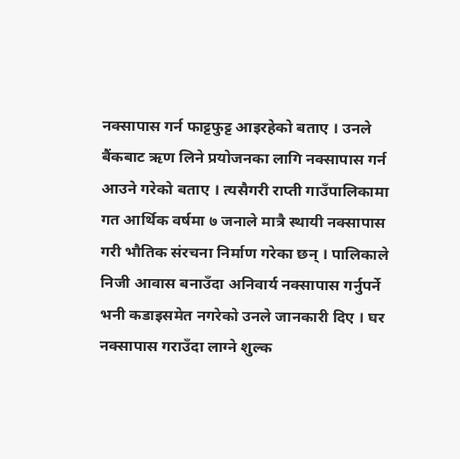नक्सापास गर्न फाट्टफुट्ट आइरहेको बताए । उनले बैंकबाट ऋण लिने प्रयोजनका लागि नक्सापास गर्न आउने गरेको बताए । त्यसैगरी राप्ती गाउँपालिकामा गत आर्थिक वर्षमा ७ जनाले मात्रै स्थायी नक्सापास गरी भौतिक संरचना निर्माण गरेका छन् । पालिकाले निजी आवास बनाउँदा अनिवार्य नक्सापास गर्नुपर्ने भनी कडाइसमेत नगरेको उनले जानकारी दिए । घर नक्सापास गराउँदा लाग्ने शुल्क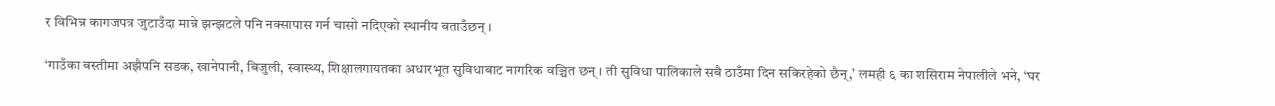र विभिन्न कागजपत्र जुटाउँदा मान्ने झन्झटले पनि नक्सापास गर्न चासो नदिएको स्थानीय बताउँछन् ।

‘गाउँका बस्तीमा अझैपनि सडक, खानेपानी, बिजुली, स्वास्थ्य, शिक्षालगायतका अधारभूत सुविधाबाट नागरिक वञ्चित छन् । ती सुविधा पालिकाले सबै ठाउँमा दिन सकिरहेको छैन्,’ लमही ६ का शसिराम नेपालीले भने, ‘घर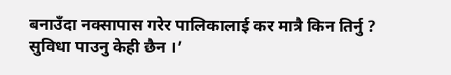बनाउँदा नक्सापास गरेर पालिकालाई कर मात्रै किन तिर्नु ? सुविधा पाउनु केही छैन ।’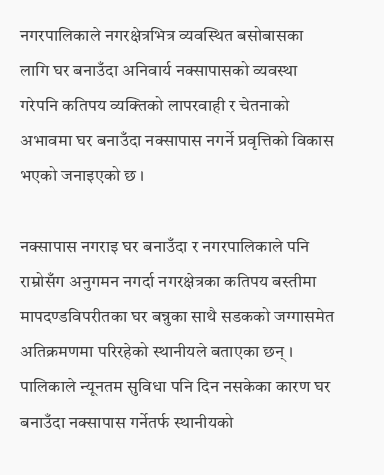नगरपालिकाले नगरक्षेत्रभित्र व्यवस्थित बसोबासका लागि घर बनाउँदा अनिवार्य नक्सापासको व्यवस्था गरेपनि कतिपय व्यक्तिको लापरवाही र चेतनाको अभावमा घर बनाउँदा नक्सापास नगर्ने प्रवृत्तिको विकास भएको जनाइएको छ ।

नक्सापास नगराइ घर बनाउँदा र नगरपालिकाले पनि राम्रोसँग अनुगमन नगर्दा नगरक्षेत्रका कतिपय बस्तीमा मापदण्डविपरीतका घर बन्नुका साथै सडकको जग्गासमेत अतिक्रमणमा परिरहेको स्थानीयले बताएका छन् । पालिकाले न्यूनतम सुविधा पनि दिन नसकेका कारण घर बनाउँदा नक्सापास गर्नेतर्फ स्थानीयको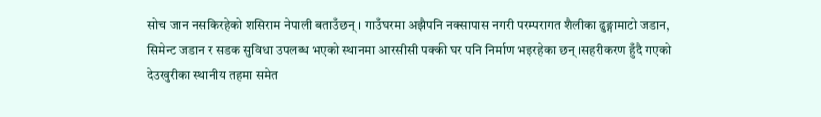सोच जान नसकिरहेको शसिराम नेपाली बताउँछन् । गाउँघरमा अझैपनि नक्सापास नगरी परम्परागत शैलीका ढुङ्गामाटो जडान, सिमेन्ट जडान र सडक सुविधा उपलब्ध भएको स्थानमा आरसीसी पक्की घर पनि निर्माण भइरहेका छन् ।सहरीकरण हुँदै गएको देउखुरीका स्थानीय तहमा समेत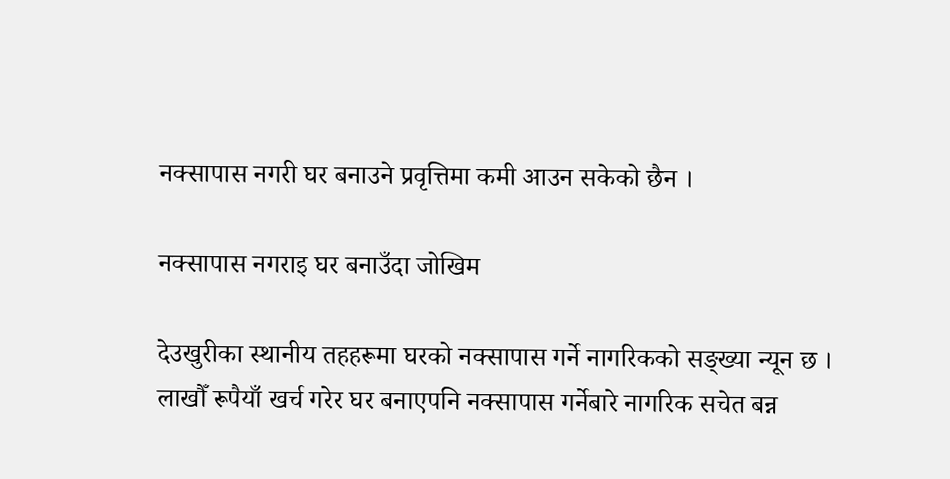नक्सापास नगरी घर बनाउने प्रवृत्तिमा कमी आउन सकेको छैन ।

नक्सापास नगराइ घर बनाउँदा जोखिम

देउखुरीका स्थानीय तहहरूमा घरको नक्सापास गर्ने नागरिकको सङ्ख्या न्यून छ । लाखौँ रूपैयाँ खर्च गरेर घर बनाएपनि नक्सापास गर्नेबारे नागरिक सचेत बन्न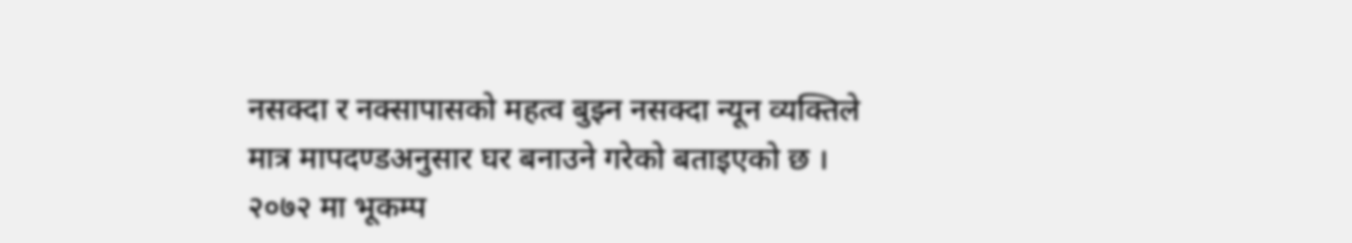नसक्दा र नक्सापासको महत्व बुझ्न नसक्दा न्यून व्यक्तिले मात्र मापदण्डअनुसार घर बनाउने गरेको बताइएको छ । २०७२ मा भूकम्प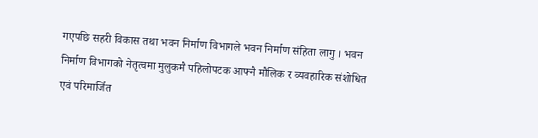गएपछि सहरी विकास तथा भवन निर्माण विभागले भवन निर्माण संहिता लागु । भवन निर्माण विभागको नेतृत्वमा मुलुकमै पहिलोपटक आफ्नै मौलिक र व्यवहारिक संशोधित एवं परिमार्जित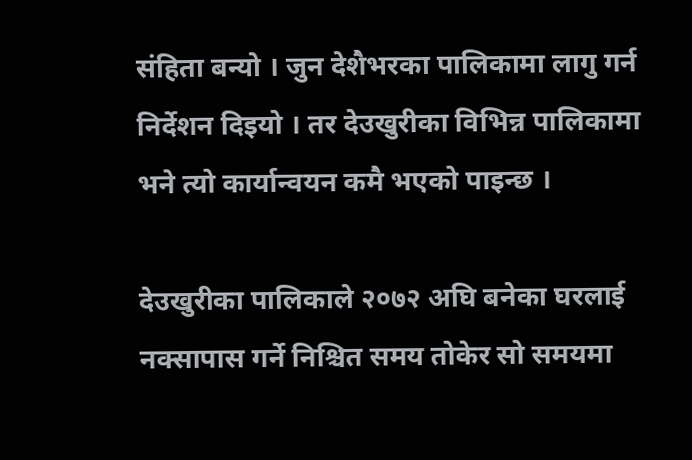संहिता बन्यो । जुन देशैभरका पालिकामा लागु गर्न निर्देशन दिइयो । तर देउखुरीका विभिन्न पालिकामा भने त्यो कार्यान्वयन कमै भएको पाइन्छ ।

देउखुरीका पालिकाले २०७२ अघि बनेका घरलाई नक्सापास गर्ने निश्चित समय तोकेर सो समयमा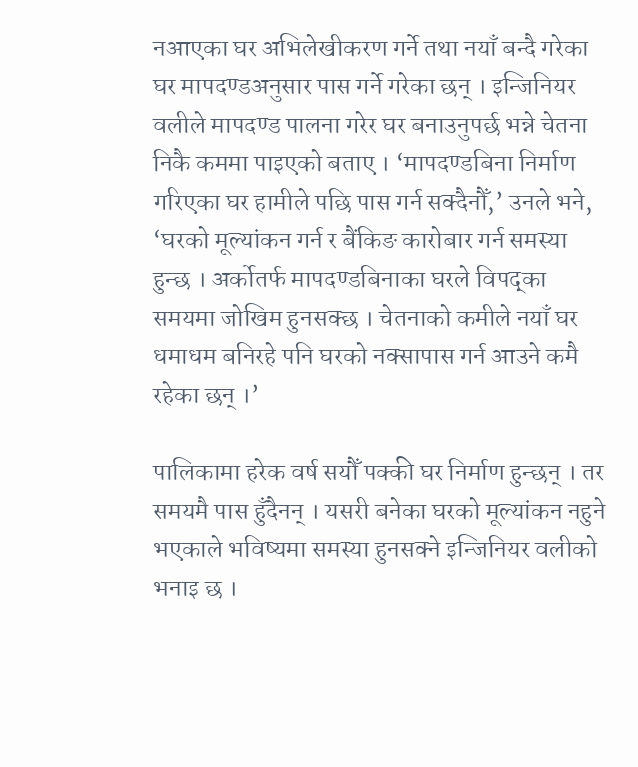नआएका घर अभिलेखीकरण गर्ने तथा नयाँ बन्दै गरेका घर मापदण्डअनुसार पास गर्ने गरेका छन् । इन्जिनियर वलीले मापदण्ड पालना गरेर घर बनाउनुपर्छ भन्ने चेतना निकै कममा पाइएको बताए । ‘मापदण्डबिना निर्माण गरिएका घर हामीले पछि पास गर्न सक्दैनौँ,’ उनले भने, ‘घरको मूल्यांकन गर्न र बैंकिङ कारोबार गर्न समस्या हुन्छ । अर्कोतर्फ मापदण्डबिनाका घरले विपद्का समयमा जोखिम हुनसक्छ । चेतनाको कमीले नयाँ घर धमाधम बनिरहे पनि घरको नक्सापास गर्न आउने कमै रहेका छन् ।’

पालिकामा हरेक वर्ष सयौँ पक्की घर निर्माण हुन्छन् । तर समयमै पास हुँदैनन् । यसरी बनेका घरको मूल्यांकन नहुने भएकाले भविष्यमा समस्या हुनसक्ने इन्जिनियर वलीको भनाइ छ ।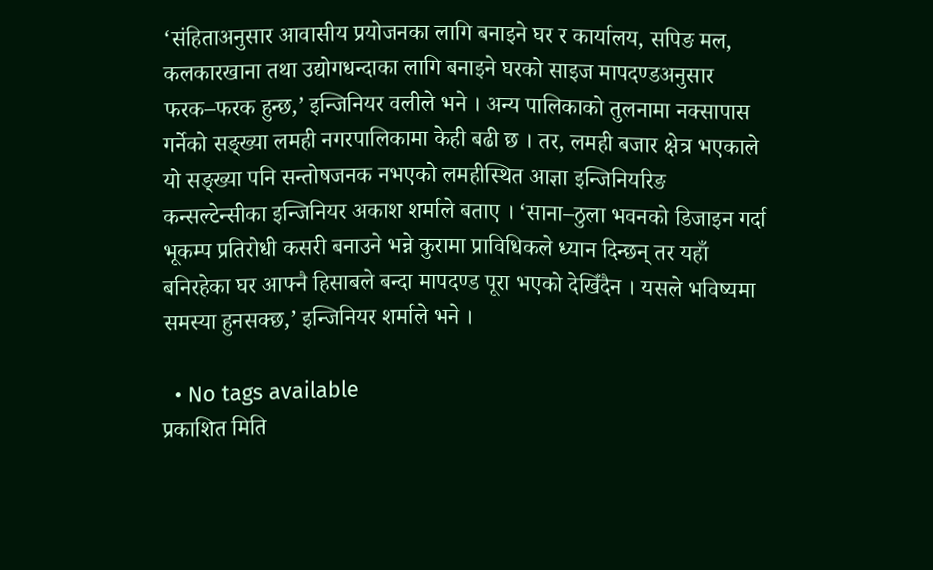‘संहिताअनुसार आवासीय प्रयोजनका लागि बनाइने घर र कार्यालय, सपिङ मल, कलकारखाना तथा उद्योगधन्दाका लागि बनाइने घरको साइज मापदण्डअनुसार फरक–फरक हुन्छ,’ इन्जिनियर वलीले भने । अन्य पालिकाको तुलनामा नक्सापास गर्नेको सङ्ख्या लमही नगरपालिकामा केही बढी छ । तर, लमही बजार क्षेत्र भएकाले यो सङ्ख्या पनि सन्तोषजनक नभएको लमहीस्थित आज्ञा इन्जिनियरिङ कन्सल्टेन्सीका इन्जिनियर अकाश शर्माले बताए । ‘साना–ठुला भवनको डिजाइन गर्दा भूकम्प प्रतिरोधी कसरी बनाउने भन्ने कुरामा प्राविधिकले ध्यान दिन्छन् तर यहाँ बनिरहेका घर आफ्नै हिसाबले बन्दा मापदण्ड पूरा भएको देखिँदैन । यसले भविष्यमा समस्या हुनसक्छ,’ इन्जिनियर शर्माले भने ।

  • No tags available
प्रकाशित मिति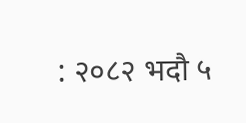: २०८२ भदौ ५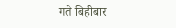गते बिहीबार